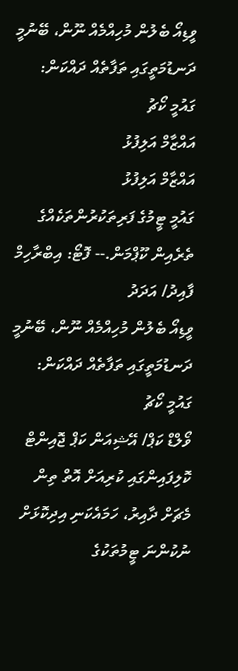ވީޑިއޯ ބެލުން މުހިއްމެއް ނޫން، ބޭނުމީ ދަނޑުމަތީގައި ތަފާތެއް ދައްކަން: ގައުމީ ކޯޗު
އައްޒާމް އަލިފުޅު
އައްޒާމް އަލިފުޅު
ގައުމީ ޓީމުގެ ފަރިތަކުރުންތަކެއްގެ ތެރެއިން ކޫޕްމަން.-- ފޮޓޯ: އިބްރާހިމް ފާއިދު/ އަދަދު
ވީޑިއޯ ބެލުން މުހިއްމެއް ނޫން، ބޭނުމީ ދަނޑުމަތީގައި ތަފާތެއް ދައްކަން: ގައުމީ ކޯޗު
ވޯލްޑް ކަޕް/ އޭޝިއަން ކަޕް ޖޮއިންޓް ކޮލިފައިންގައި ކުރިއަށް އޮތް ތިން މެޗަށް ދާއިރު، ހަމައެކަނި އިދިކޮޅަށް ނުކުންނަ ޓީމުތަކުގެ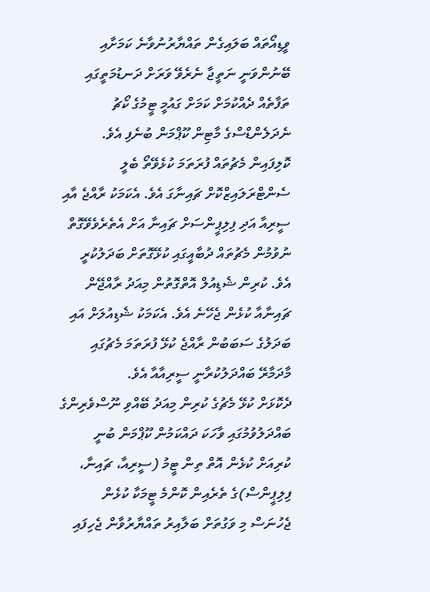ވީޑިއޯތައް ބަލައިގެން ތައްޔާރުނުވާނެ ކަމަށާއި ބޭނުންވަނީ ނަތީޖާ ނެރެވޭ ވަރަށް ދަނޑުމަތީގައި ތަފާތެއް ދެއްކުމަށް ކަމަށް ގައުމީ ޓީމުގެ ކޯޗު ނެދަލެންޑްސްގެ މާޓިން ކޫޕްމަން ބުނެފި އެވެ.
ކޮލިފައިން މެޗުތައް ފުރަތަމަ ކުޅެވޭތޯ ބެލީ ސެންޓްރަލައިޒްކޮށް ޗައިނާގަ އެވެ. އެކަމަކު ރާއްޖެ އާއި ސީރިއާ އަދި ފިލިޕީންސަށް ޗައިނާ އަށް އެތެރެވެވޭގޮތް ނުވުމުން މެޗުތައް ދުބާއީގައި ކުޅޭގޮތަށް ބަދަލުކުރީ އެވެ. ކުރިން ޝެޑިއުލް އޮތްގޮތުން މިއަދު ރާއްޖޭން ޗައިނާއާ ކުޅެން ޖެހޭނެ އެވެ. އެކަމަކު ޝެޑިއުލަށް އައި ބަދަލުގެ ސަބަބުން ރާއްޖެ ކުޅޭ ފުރަތަމަ މެޗުގައި މާދަމާރޭ ބައްދަލުކުރާނީ ސީރިއާއާ އެވެ.
ދެކޮޅަށް ކުޅޭ މެޗުގެ ކުރިން މިއަދު ބޭއްވި ނޫސްވެރިންގެ ބައްދަލުވުމުގައި ވާހަކަ ދައްކަމުން ކޫޕްމަން ބުނީ ކުރިއަށް ކުޅެން އޮތް ތިން ޓީމު (ސީރިއާ، ޗައިނާ، ފިލިޕީންސް)ގެ ތެރެއިން ކޮންމެ ޓީމަކާ ކުޅެން ޖެހުނަސް މި ވަގުތަށް ބަލާއިރު ތައްޔާރުވާން ޖެހިފައި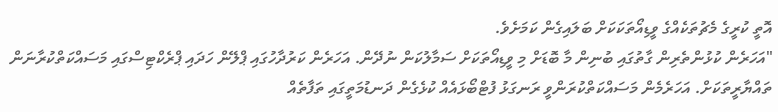އޮތީ ކުރީގެ މެޗުތަކެއްގެ ވީޑިއޯތަކަކަށް ބަލައިގެން ކަމަށެވެ.
"އަހަރެން ކުޅުންތެރިން ގާތުގައި ބުނިން މާ ބޮޑަށް މި ވީޑިއޯތަކަށް ސަމާލުކަން ނުދޭން. އަހަރެން ކަރުދާހުގައި ޕްލޭން ހަދައި ޕްރެކްޓިސްގައި މަސައްކަތްކުރާނަން ތައްޔާރީތަކަށް. އަހަރެމެން މަސައްކަތްކުރަންވީ ރަނގަޅު ފުޓްބޯޅައެއް ކުޅެގެން ދަނޑުމަތީގައި ތަފާތެއް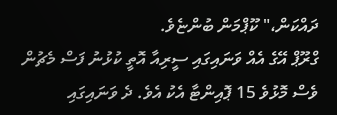ދައްކަން،" ކޫޕްމަން ބުންޏެވެ.
ގްރޫޕް އޭގެ އެއް ވަނައިގައި ސީރިއާ އޮތީ ކުޅުނު ފަސް މެޗުން ވެސް މޮޅުވެ 15 ޕޮއިންޓާ އެކު އެވެ. ދެ ވަނައިގައި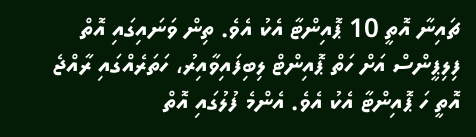ޗައިނާ އޮތީ 10 ޕޮއިންޓާ އެކު އެވެ. ތިން ވަނައިގައި އޮތް ފިލިޕީންސް އަށް ހަތް ޕޮއިންޓް ލިބިފައިވާއިރު، ހަތަރެއްގައި ރާއްޖެ އޮތީ ހަ ޕޮއިންޓާ އެކު އެވެ. އެންމެ ފުލުގައި އޮތް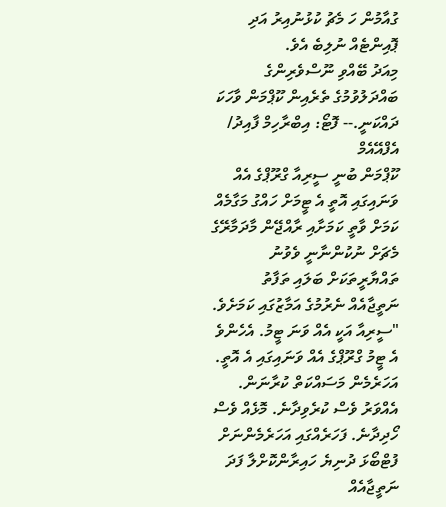ގުއާމުން ހަ މެޗު ކުޅުނުއިރު އަދި ޕޮއިންޓެއް ނުލިބެ އެވެ.
މިއަދު ބޭއްވި ނޫސްވެރިންގެ ބައްދަލުވުމުގެ ތެރެއިން ކޫޕްމަން ވާހަކަ ދައްކަނީ.-- ފޮޓޯ: އިބްރާހިމް ފާއިދު/ އެފްއޭއެމް
ކޫޕްމަން ބުނީ ސީރިއާ ގްރޫޕްގެ އެއް ވަނައިގައި އޮތީ އެ ޓީމަށް ހައްގު މަގާމެއް ކަމަށް ވާތީ ކަމަށާއި ރާއްޖޭން މާދަމާރޭގެ މެޗަށް ނުކުންނާނީ ވެވުނު ތައްޔާރީތަކަށް ބަލައި ތަފާތު ނަތީޖާއެއް ނެރުމުގެ އަމާޒުގައި ކަމަށެވެ.
"ސީރިއާ އަކީ އެއް ވަނަ ޓީމު. އެހެންވެ އެ ޓީމު ގްރޫޕްގެ އެއް ވަނައިގައި އެ އޮތީ. އަހަރެމެން މަސައްކަތް ކުރާނަން. އެއްވަރު ވެސް ކުރެވިދާނެ. މޮޅެއް ވެސް ހޯދިދާނެ. ފަހަރެއްގައި އަހަރެމެންނަށް ފުޓްބޯޅަ ދުނިޔެ ހައިރާންކޮށްލާ ފަދަ ނަތީޖާއެއް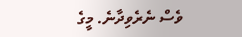ވެސް ނެރެވިދާނެ. މީގެ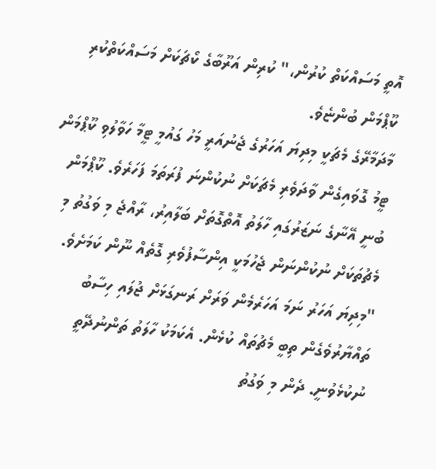އޮތީ މަސައްކަތް ކުރުން،" ކުރިން އަރޫބާގެ ކޯޗަކަށް މަސައްކަތްކުރި ކޫޕްމަން ބުންޏެވެ.
މާދަމާރޭގެ މެޗަކީ މިދިޔަ އަހަރުގެ ޖެނުއަރީ މަހު ގައުމީ ޓީމާ ހަވާލުވި ކޫޕްމަން ޓީމު ގޮވައިގެން ވާދަވެރި މެޗަކަށް ނުކުންނަ ފުރަތަމަ ފަހަރެވެ. ކޫޕްމަން ބުނީ އޭނާގެ ނަޒަރުގައި ހާލަތު އޮތްގޮތަށް ބަލާއިރު، ރާއްޖެ މި ވަގުތު މި މެޗުތަކަށް ނުކުންނަން ޖެހުމަކީ އިންސާފުވެރި ގޮތެއް ނޫން ކަމަށެވެ.
"މިދިޔަ އަހަރު ނަމަ އަހަރެމެން ވަރަށް ރަނގަޅަށް ޖުލައި ހިސާބު ތައްޔާރުވެގެން ތިބީ މެޗުތައް ކުޅެން. އެކަމަކު ހާލަތު ތަންނުދޭތީ ނުކުޅެވުނީ. ދެން މި ވަގުތު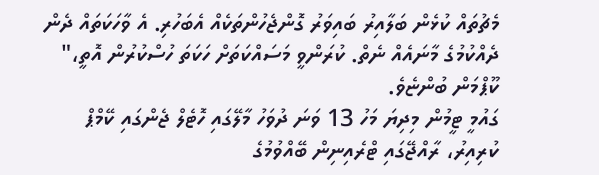މެޗުތައް ކުޅެން ބަލާއިރު ބައިވަރު ގޮންޖެހުންތަކެއް އެބަހުރި. އެ ވާހަކަތައް ދެން ދެއްކުމުގެ މާނައެއް ނެތް. ކުރަންވީ މަސައްކަތަށް ހަކަތަ ހުސްކުރުން އޮތީ،" ކޫޕްމަން ބުންޏެވެ.
ގައުމީ ޓީމުން މިދިޔަ މަހު 13 ވަނަ ދުވަހު މާލޭގައި ހޮޓެލް ޖެންގައި ކޭމްޕް ކުރިއިރު، ރާއްޖޭގައި ޓްރެއިނިން ބޭއްވުމުގެ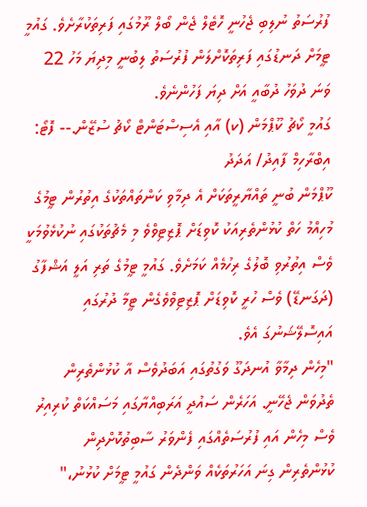ފުރުސަތު ނުލިބި ޖެހުނީ ހޮޓެލް ޖެން ބޯލް ރޫމުގައި ފަރިތަކުރާށެވެ. ގައުމީ ޓީމަށް ދަނޑުގައި ފަރިތަކޮށްލަން ފުރުސަތު ލިބުނީ މިދިޔަ މަހު 22 ވަނަ ދުވަހު ދުބާއީ އަށް ދިޔަ ފަހުންނެވެ.
ގައުމީ ކޯޗު ކޫޕްމަން (ކ) އާއި އެސިސްޓަންޓް ކޯޗު ސުޒޭން.-- ފޮޓޯ: އިބްރާހިމް ފާއިދު/ އަދަދު
ކޫޕްމަން ބުނީ ތައްޔާރީތަކަށް އެ ދިމާވި ކަންތައްތަކުގެ އިތުރުން ޓީމުގެ މުހިއްމު ހަތް ކުޅުންތެރިއަކު ކޮވިޑަށް ޕޮޒިޓިވްވެ މި މެޗުތަކުގައި ނުކުޅެވުމަކީ ވެސް އިތުރުވި ބޮލުގެ ރިހުމެއް ކަމަށެވެ. ގައުމީ ޓީމުގެ ތަރި އަލީ އަޝްފާގު (ދަގަނޑޭ) ވެސް ހުރީ ކޮވިޑަށް ޕޮޒިޓިވްވެގެން ޓީމާ ދުރުގައި އައިސޮލޭޝަނުގަ އެވެ.
"މިހެން ދިމާވާ އުނދަގޫ ވަގުތުގައި އަބަދުވެސް އާ ކުޅުންތެރިން ތެދުވަން ޖެހޭނީ. އަހަރެން ސައުދީ އަރަބިއްޔާގައި މަސައްކަތް ކުރިއިރު ވެސް މިހެން އައި ފުރުސަތެއްގައި ފެންވަރު ސާބިތުކޮށްދިން ކުޅުންތެރިން ގިނަ އަހަރުތަކެއް ވަންދެން ގައުމީ ޓީމަށް ކުޅުނު،"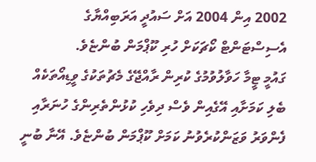2002 އިން 2004 އަށް ސައުދީ އަރަބިއްޔާގެ އެސިސްޓަންޓް ކޯޗަކަށް ހުރި ކޫޕްމަން ބުންޏެވެ.
ގައުމީ ޓީމާ ހަވާލުވުމުގެ ކުރިން ރާއްޖޭގެ މެޗުތަކުގެ ވީޑިއޯތަކެއް ބެލި ކަމަށާއި އޭގެއިން ވެސް ދިވެހި ކުޅުންތެރިންގެ ހުނަރާއި ފެންވަރު ވަޒަންކުރެވުނު ކަމަށް ކޫޕްމަން ބުންޏެވެ. އޭނާ ބުނީ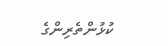ކުޅުންތެރިންގެ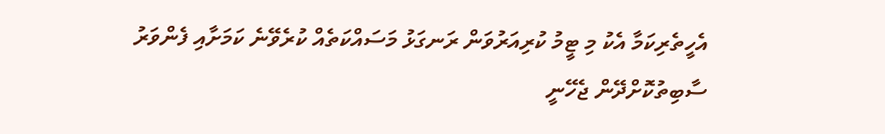އެހީތެރިކަމާ އެކު މި ޓީމު ކުރިއަރުވަން ރަނގަޅު މަސައްކަތެއް ކުރެވޭނެ ކަމަށާއި ފެންވަރު ސާބިތުކޮށްދޭން ޖެހޭނީ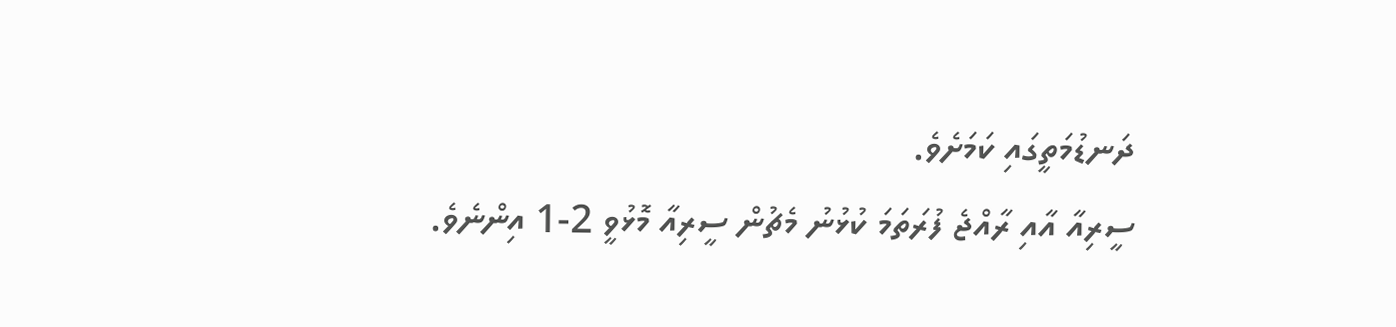ދަނޑުމަތީގައި ކަމަށެވެ.
ސީރިއާ އާއި ރާއްޖެ ފުރަތަމަ ކުޅުނު މެޗުން ސީރިއާ މޮޅުވީ 2-1 އިންނެވެ.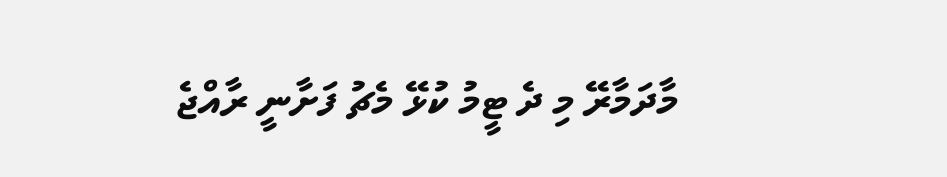މާދަމާރޭ މި ދެ ޓީމު ކުޅޭ މެޗު ފަށާނީ ރާއްޖެ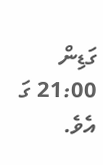ގަޑިން 21:00 ގަ އެވެ.